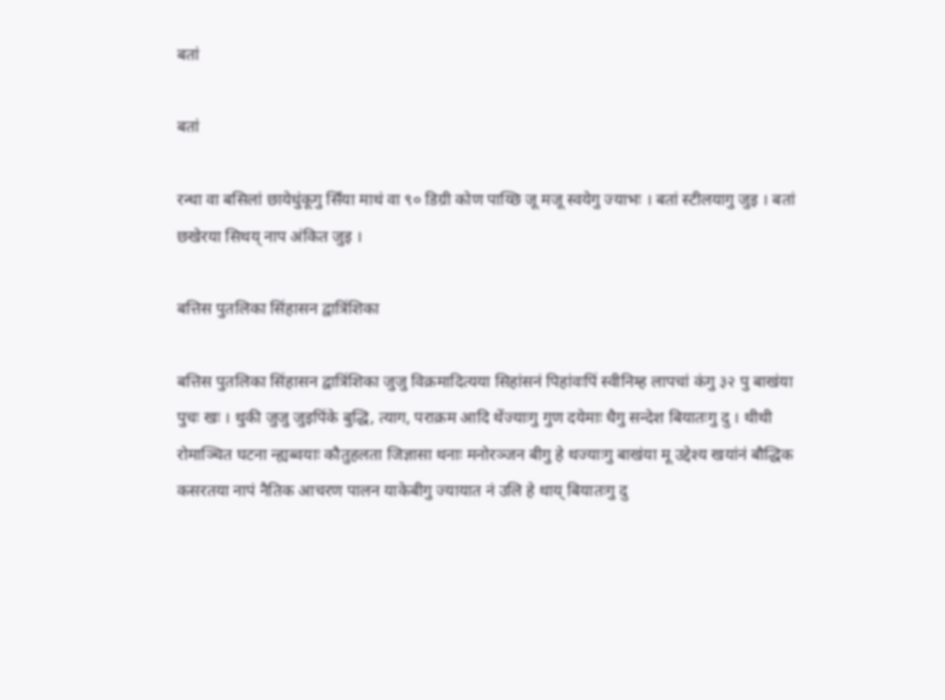बतां

बतां

रन्धा वा बसिलां छायेधुंकूगु सिँया माथं वा ९० डिग्री कोण पाय्छि जू मजू स्वयेगु ज्याभः । बतां स्टीलयागु जुइ । बतां छखेरया सिथय् नाप अंकित जुइ ।

बत्तिस पुतलिका सिंहासन द्वात्रिंशिका

बत्तिस पुतलिका सिंहासन द्वात्रिंशिका जुजु विक्रमादित्यया सिहांसनं पिहांवःपिं स्वीनिम्ह लापचां कंगु ३२ पु बाखंया पुचः खः । थुकी जुजु जुइपिंके बुद्धि, त्याग, पराक्रम आदि थेंज्याःगु गुण दयेमाः धैगु सन्देश बियातःगु दु । थीथी रोमाञ्चित घटना न्ह्यब्वयाः कौतुहलता जिज्ञासा थनाः मनोरञ्जन बीगु हे थज्याःगु बाखंया मू उद्देश्य खयांनं बौद्धिक कसरतया नापं नैतिक आचरण पालन याकेबीगु ज्यायात नं उलि हे थाय् बियातःगु दु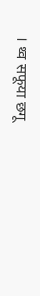। थ्व सफूया छगू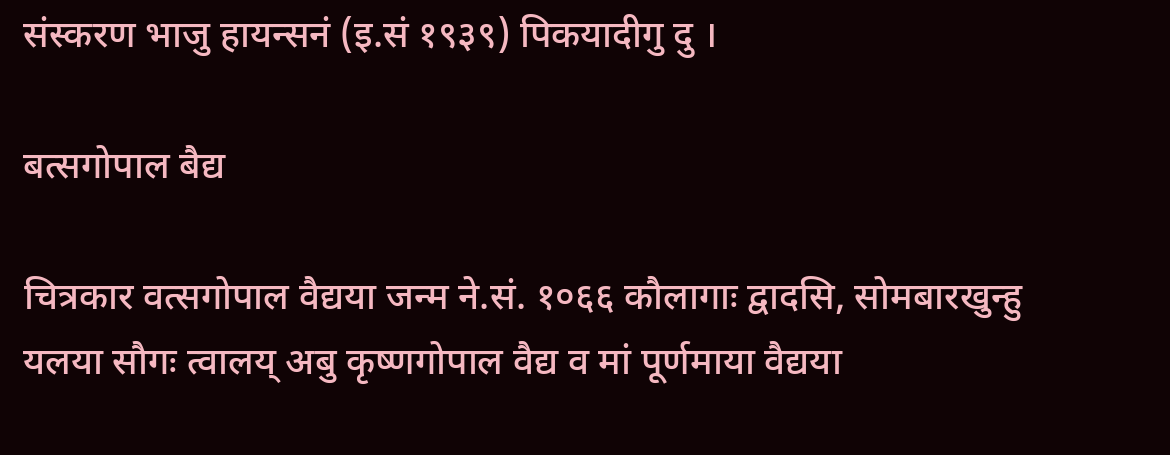संस्करण भाजु हायन्सनं (इ.सं १९३९) पिकयादीगु दु ।

बत्सगोपाल बैद्य

चित्रकार वत्सगोपाल वैद्यया जन्म ने.सं. १०६६ कौलागाः द्वादसि, सोमबारखुन्हु यलया सौगः त्वालय् अबु कृष्णगोपाल वैद्य व मां पूर्णमाया वैद्यया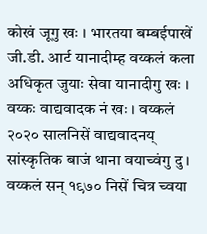कोखं जूगु खः । भारतया बम्बईपाखें जी.डी. आर्ट यानादीम्ह वय्कलं कला अधिकृत जुयाः सेवा यानादीगु खः । वय्कः वाद्यवादक नं खः । वय्कलं २०२० सालनिसें वाद्यवादनय् सांस्कृतिक बाजं थाना वयाच्वंगु दु । वय्कलं सन् १९७० निसें चित्र च्वया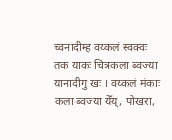च्वनादीम्ह वय्कलं स्वक्वः तक याकः चित्रकला ब्वज्या यानादीगु खः । वय्कलं मंकाः कला ब्वज्या येँय्, पोखरा,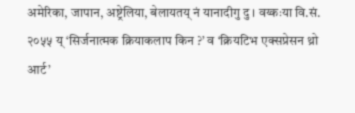अमेरिका, जापान, अष्ट्रेलिया, बेलायतय् नं यानादीगु दु । वय्कःया वि.सं. २०५५ य् ‘सिर्जनात्मक क्रियाकलाप किन ?’ व ‘क्रियटिभ एक्सप्रेसन थ्रो आर्ट’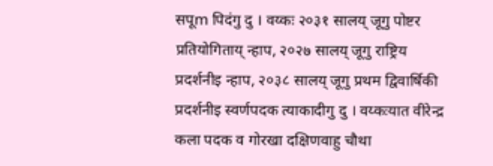सपूm पिदंगु दु । वय्कः २०३१ सालय् जूगु पोष्टर प्रतियोगिताय् न्हाप, २०२७ सालय् जूगु राष्ट्रिय प्रदर्शनीइ न्हाप, २०३८ सालय् जूगु प्रथम द्विवार्षिकी प्रदर्शनीइ स्वर्णपदक त्याकादीगु दु । वय्कःयात वीरेन्द्र कला पदक व गोरखा दक्षिणवाहु चौथा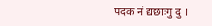पदक नं द्यछाःगु दु ।